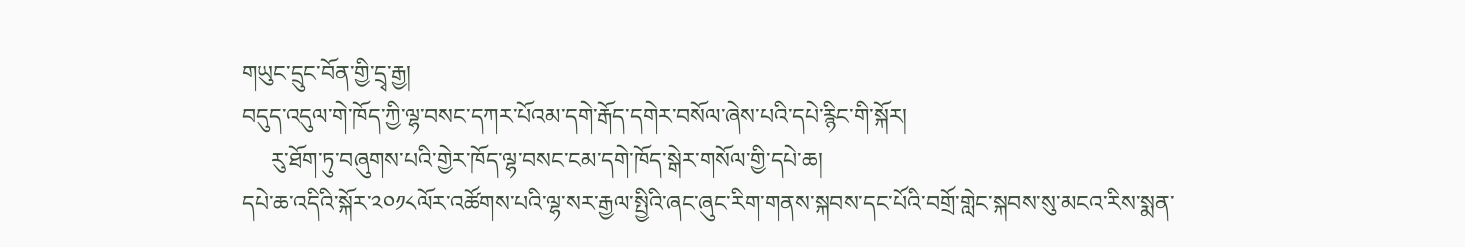གཡུང་དྲུང་བོན་གྱི་དྲྭ་རྒྱ།
བདུད་འདུལ་གེ་ཁོད་ཀྱི་ལྷ་བསང་དཀར་པོའམ་དགེ་རྒོད་དགེར་བསོལ་ཞེས་པའི་དཔེ་རྙིང་གི་སྐོར།
     རུ་ཐོག་ཏུ་བཞུགས་པའི་གྱེར་ཁོད་ལྷ་བསང་ངམ་དགེ་ཁོད་སྒེར་གསོལ་གྱི་དཔེ་ཆ།
དཔེ་ཆ་འདིའི་སྐོར་༢༠༡༨ལོར་འཚོགས་པའི་ལྷ་སར་རྒྱལ་སྤྱིའི་ཞང་ཞུང་རིག་གནས་སྐབས་དང་པོའི་བགྲོ་གླེང་སྐབས་སུ་མངའ་རིས་སྨན་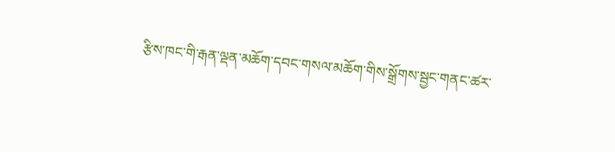རྩིས་ཁང་གི་རྒན་ལྡན་མཆོག་དབང་གསལ་མཆོག་གིས་སྒྲོགས་སྦྱང་གནང་ཚར་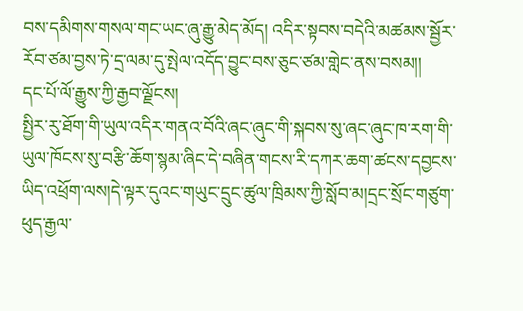བས་དམིགས་གསལ་གང་ཡང་ཞུ་རྒྱུ་མེད་མོད། འདིར་སྟབས་བདེའི་མཚམས་སྦྱོར་རོབ་ཙམ་བྱས་ཏེ་དྲ་ལམ་དུ་སྤེལ་འདོད་བྱུང་བས་ཅུང་ཙམ་གླེང་ནས་བསམ།།
དང་པོ་ལོ་རྒྱུས་ཀྱི་རྒྱབ་ལྗོངས།
སྤྱིར་རུ་ཐོག་གི་ཡུལ་འདིར་གནའ་བོའི་ཞང་ཞུང་གི་སྐབས་སུ་ཞང་ཞུང་ཁ་རག་གི་ཡུལ་ཁོངས་སུ་བརྩི་ཆོག་སྙམ་ཞིང་དེ་བཞིན་གངས་རི་དཀར་ཆག་ཚངས་དབྱངས་ཡིད་འཕྲོག་ལས།དེ་ལྟར་དུའང་གཡུང་དྲུང་ཚུལ་ཁྲིམས་ཀྱི་སློབ་མ།དྲང་སྲོང་གཙུག་ཕུད་རྒྱལ་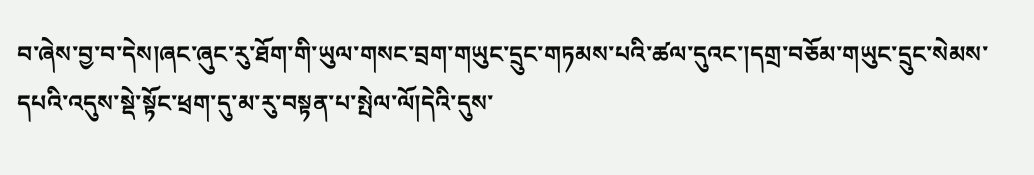བ་ཞེས་བྱ་བ་དེས།ཞང་ཞུང་རུ་ཐོག་གི་ཡུལ་གསང་བྲག་གཡུང་དྲུང་གཏམས་པའི་ཚལ་དུའང་།དགྲ་བཅོམ་གཡུང་དྲུང་སེམས་དཔའི་འདུས་སྡེ་སྟོང་ཕྲག་དུ་མ་རུ་བསྟན་པ་སྤེལ་ལོ།དེའི་དུས་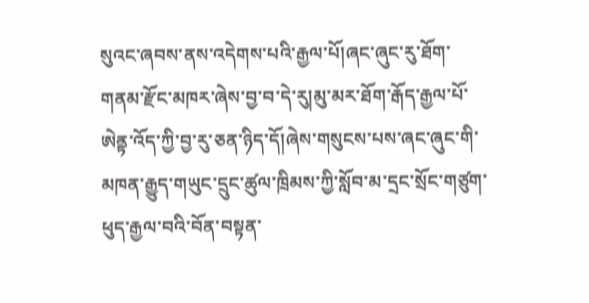སུའང་ཞབས་ནས་འདེགས་པའི་རྒྱལ་པོ།ཞང་ཞུང་རུ་ཐོག་གནམ་རྫོང་མཁར་ཞེས་བྱ་བ་དེ་རུ།མུ་མར་ཐོག་རྒོད་རྒྱལ་པོ་ཨེནྟ་འོད་ཀྱི་བྱ་རུ་ཅན་ཉིད་དོ།ཞེས་གསུངས་པས་ཞང་ཞུང་གི་མཁན་རྒྱུད་གཡུང་དྲུང་ཚུལ་ཁྲིམས་ཀྱི་སློབ་མ་དྲང་སྲོང་གཙུག་ཕུད་རྒྱལ་བའི་བོན་བསྟན་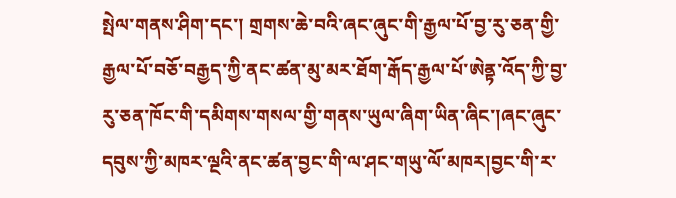སྤེལ་གནས་ཤིག་དང་། གྲགས་ཆེ་བའི་ཞང་ཞུང་གི་རྒྱལ་པོ་བྱ་རུ་ཅན་གྱི་རྒྱལ་པོ་བཅོ་བརྒྱད་ཀྱི་ནང་ཚན་མུ་མར་ཐོག་རྒོད་རྒྱལ་པོ་ཨེནྟ་འོད་ཀྱི་བྱ་རུ་ཅན་ཁོང་གི་དམིགས་གསལ་གྱི་གནས་ཡུལ་ཞིག་ཡིན་ཞིང་།ཞང་ཞུང་དབུས་ཀྱི་མཁར་ལྔའི་ནང་ཚན་བྱང་གི་ལ་ཤང་གཡུ་ལོ་མཁར།བྱང་གི་ར་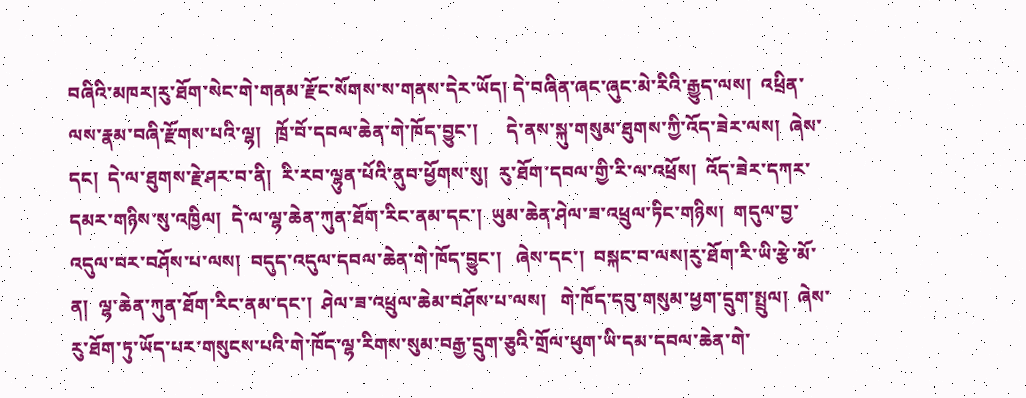བཞིའི་མཁར།རུ་ཐོག་སེང་གེ་གནམ་རྫོང་སོགས་ས་གནས་དེར་ཡོད། དེ་བཞིན་ཞང་ཞུང་མེ་རིའི་རྒྱུད་ལས།  འཕྲིན་ལས་རྣམ་བཞི་རྫོགས་པའི་ལྷ།   ཁྲོ་བོ་དབལ་ཆེན་གེ་ཁོད་བྱུང་།      དེ་ནས་སྐུ་གསུམ་ཐུགས་ཀྱི་འོད་ཟེར་ལས།  ཞེས་དང།  དེ་ལ་ཐུགས་རྗེ་ཤར་བ་ནི།  རི་རབ་ལྷུན་པོའི་ནུབ་ཕྱོགས་སུ།  རུ་ཐོག་དབལ་གྱི་རི་ལ་འཕྲོས།  འོད་ཟེར་དཀར་དམར་གཉིས་སུ་འཁྱིལ།  དེ་ལ་ལྷ་ཆེན་ཀུན་ཐོག་རིང་ནམ་དང་།  ཡུམ་ཆེན་ཤེལ་ཟ་འཕྲུལ་ཏིང་གཉིས།  གདུལ་བྱ་འདུལ་བར་བཤོས་པ་ལས།  བདུད་འདུལ་དབལ་ཆེན་གེ་ཁོད་བྱུང་།   ཞེས་དང་།  བསྐང་བ་ལས།རུ་ཐོག་རི་ཡི་རྩེ་མོ་ན།  ལྷ་ཆེན་ཀུན་ཐོག་རིང་ནམ་དང་།  ཤེལ་ཟ་འཕྲུལ་ཆེམ་བཤོས་པ་ལས།   གེ་ཁོད་དབུ་གསུམ་ཕྱག་དྲུག་སྤྲུལ།  ཞེས་རུ་ཐོག་ཏུ་ཡོད་པར་གསུངས་པའི་གེ་ཁོད་ལྷ་རིགས་སུམ་བརྒྱ་དྲུག་ཅུའི་གྲོལ་ཕུག་ཡི་དམ་དབལ་ཆེན་གེ་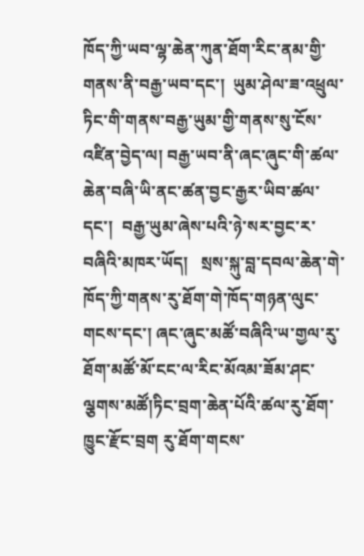ཁོད་ཀྱི་ཡབ་ལྷ་ཆེན་ཀུན་ཐོག་རིང་ནམ་གྱི་གནས་ནི་བརྒྱ་ཡབ་དང་།  ཡུམ་ཤེལ་ཟ་འཕྲུལ་ཏིང་གི་གནས་བརྒྱ་ཡུམ་གྱི་གནས་སུ་ངོས་འཛིན་བྱེད་ལ། བརྒྱ་ཡབ་ནི་ཞང་ཞུང་གི་ཚལ་ཆེན་བཞི་ཡི་ནང་ཚན་བྱང་རྒྱར་ཡིབ་ཚལ་དང་།  བརྒྱ་ཡུམ་ཞེས་པའི་ཉེ་སར་བྱང་ར་བཞིའི་མཁར་ཡོད།   སྲས་སྐུ་བླ་དབལ་ཆེན་གེ་ཁོད་ཀྱི་གནས་རུ་ཐོག་གེ་ཁོད་གཉན་ལུང་གངས་དང་། ཞང་ཞུང་མཚོ་བཞིའི་ཡ་གྱལ་རུ་ཐོག་མཚོ་མོ་ངང་ལ་རིང་མོའམ་ཟོམ་ཤང་ལྕགས་མཚོ།ཏིང་བྲག་ཆེན་པོའི་ཚལ་རུ་ཐོག་ཁྱུང་རྫོང་བྲག རུ་ཐོག་གངས་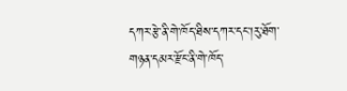དཀར་རྩེ་ནི་གེ་ཁོད་ཐིས་དཀར་དང་།རུ་ཐོག་གཉན་དམར་རྫོང་ནི་གེ་ཁོད་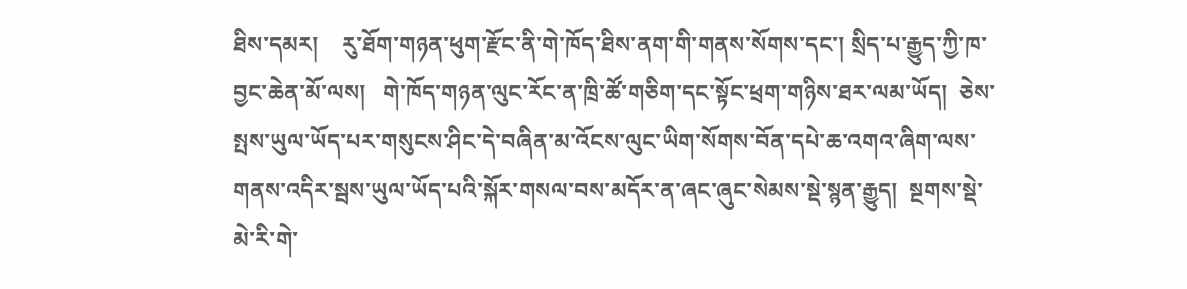ཐིས་དམར།    རུ་ཐོག་གཉན་ཕུག་རྫོང་ནི་གེ་ཁོད་ཐིས་ནག་གི་གནས་སོགས་དང་། སྲིད་པ་རྒྱུད་ཀྱི་ཁ་བྱང་ཆེན་མོ་ལས།   གེ་ཁོད་གཉན་ལུང་རོང་ན་ཁྲི་ཚོ་གཅིག་དང་སྟོང་ཕྲག་གཉིས་ཐར་ལམ་ཡོད།  ཅེས་སྤས་ཡུལ་ཡོད་པར་གསུངས་ཤིང་དེ་བཞིན་མ་འོངས་ལུང་ཡིག་སོགས་བོན་དཔེ་ཆ་འགའ་ཞིག་ལས་གནས་འདིར་སྦས་ཡུལ་ཡོད་པའི་སྐོར་གསལ་བས་མདོར་ན་ཞང་ཞུང་སེམས་སྡེ་སྙན་རྒྱུད།  སྔགས་སྡེ་མེ་རི་གེ་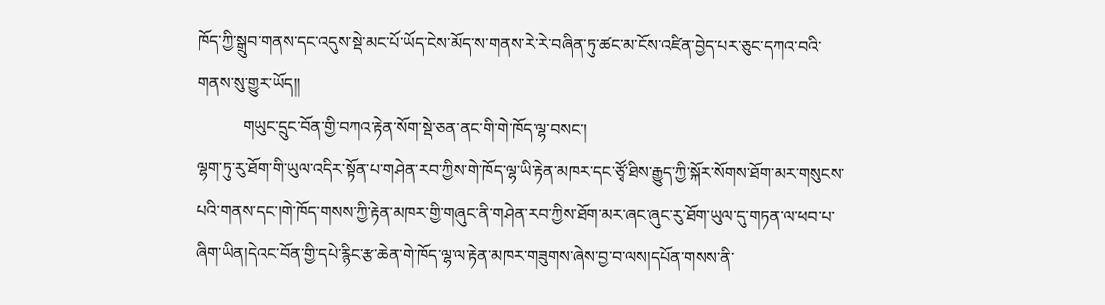ཁོད་ཀྱི་སྒྲུབ་གནས་དང་འདུས་སྡེ་མང་པོ་ཡོད་ངེས་མོད་ས་གནས་རེ་རེ་བཞིན་ཏུ་ཚང་མ་ངོས་འཛིན་བྱེད་པར་ཅུང་དཀའ་བའི་གནས་སུ་གྱུར་ཡོད།།
           གཡུང་དྲུང་བོན་གྱི་བཀའ་རྟེན་སོག་སྡེ་ཅན་ནང་གི་གེ་ཁོད་ལྷ་བསང་།
ལྷག་ཏུ་རུ་ཐོག་གི་ཡུལ་འདིར་སྟོན་པ་གཤེན་རབ་ཀྱིས་གེ་ཁོད་ལྷ་ཡི་རྟེན་མཁར་དང་ཙྭོ་ཐིས་རྒྱུད་ཀྱི་སྐོར་སོགས་ཐོག་མར་གསུངས་པའི་གནས་དང་།གེ་ཁོད་གསས་ཀྱི་རྟེན་མཁར་གྱི་གཞུང་ནི་གཤེན་རབ་ཀྱིས་ཐོག་མར་ཞང་ཞུང་རུ་ཐོག་ཡུལ་དུ་གཏན་ལ་ཕབ་པ་ཞིག་ཡིན།དེའང་བོན་གྱི་དཔེ་རྙིང་རྩ་ཆེན་གེ་ཁོད་ལྷ་ལ་རྟེན་མཁར་གཟུགས་ཞེས་བྱ་བ་ལས།དཔོན་གསས་ནི་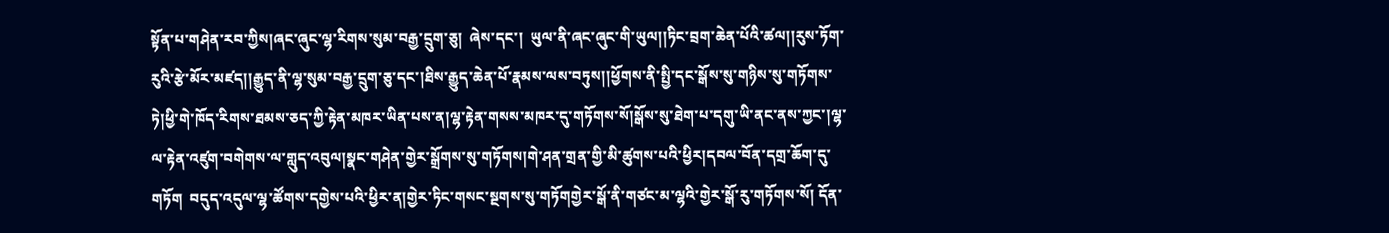སྟོན་པ་གཤེན་རབ་ཀྱིས།ཞང་ཞུང་ལྷ་རིགས་སུམ་བརྒྱ་དྲུག་ཅུ།  ཞེས་དང་།  ཡུལ་ནི་ཞང་ཞུང་གི་ཡུལ།།ཏིང་བྲག་ཆེན་པོའི་ཚལ།།རུས་ཏོག་རུའི་རྩེ་མོར་མཛད།།རྒྱུད་ནི་ལྷ་སུམ་བརྒྱ་དྲུག་ཅུ་དང་།ཐིས་རྒྱུད་ཆེན་པོ་རྣམས་ལས་བཏུས།།ཕྱོགས་ནི་སྤྱི་དང་སྒོས་སུ་གཉིས་སུ་གཏོགས་ཏེ།ཕྱི་གེ་ཁོད་རིགས་ཐམས་ཅད་ཀྱི་རྟེན་མཁར་ཡིན་པས་ན།ལྷ་རྟེན་གསས་མཁར་དུ་གཏོགས་སོ།སྒོས་སུ་ཐེག་པ་དགུ་ཡི་ནང་ནས་ཀྱང་།ལྷ་ལ་རྟེན་འཛུག་བགེགས་ལ་གླུད་འབུལ།སྣང་གཤེན་གྱེར་སྒྲོགས་སུ་གཏོགས།གེ་ཤན་གྲན་གྱི་མི་ཚུགས་པའི་ཕྱིར།དབལ་བོན་དགྲ་ཆོག་དུ་གཏོག  བདུད་འདུལ་ལྷ་ཚོགས་དགྱེས་པའི་ཕྱིར་ན།གྱེར་ཏིང་གསང་སྔགས་སུ་གཏོགགྱེར་སྒོ་ནི་གཙང་མ་ལྷའི་གྱེར་སྒོ་རུ་གཏོགས་སོ། དོན་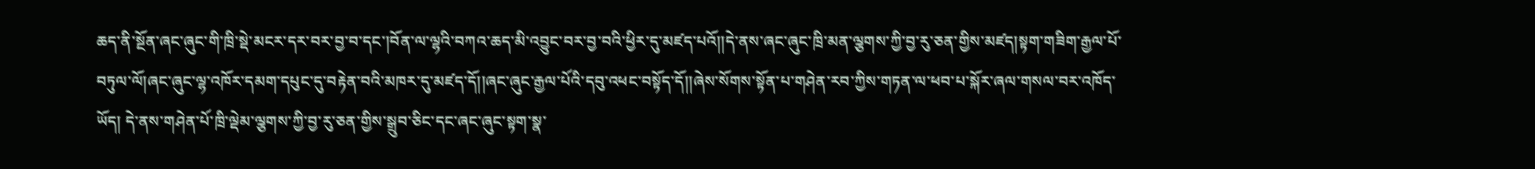ཆད་ནི་སྔོན་ཞང་ཞུང་གི་ཁྲི་སྡེ་མངར་དར་བར་བྱ་བ་དང་།བོན་ལ་ལྷའི་བཀའ་ཆད་མི་འབྱུང་བར་བྱ་བའི་ཕྱིར་དུ་མཛད་པའོ།།དེ་ནས་ཞང་ཞུང་ཁྲི་མན་ལྕགས་ཀྱི་བྱ་རུ་ཅན་གྱིས་མཛད།སྟག་གཟིག་རྒྱལ་པོ་བཏུལ་ལོ།ཞང་ཞུང་ལྷ་འཁོར་དམག་དཔུང་དུ་བརྟེན་བའི་མཁར་དུ་མཛད་དོ།།ཞང་ཞུང་རྒྱལ་པོའི་དབུ་འཕང་བསྟོད་དོ།།ཞེས་སོགས་སྟོན་པ་གཤེན་རབ་ཀྱིས་གཏན་ལ་ཕབ་པ་སྐོར་ཞལ་གསལ་བར་འཁོད་ཡོད། དེ་ནས་གཤེན་པོ་ཁྲི་ལྡེམ་ལྕགས་ཀྱི་བྱ་རུ་ཅན་གྱིས་སྒྲུབ་ཅིང་དང་ཞང་ཞུང་སྟག་སྣ་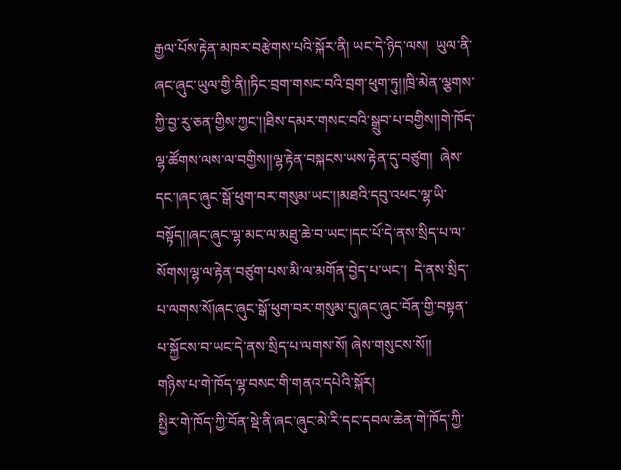རྒྱལ་པོས་རྟེན་མཁར་བརྩེགས་པའི་སྐོར་ནི། ཡང་དེ་ཉིད་ལས།  ཡུལ་ནི་ཞང་ཞུང་ཡུལ་གྱི་ནི།།ཏིང་བྲག་གསང་བའི་བྲག་ཕུག་ཏུ།།ཁྲི་མེན་ལྕགས་ཀྱི་བྱ་རུ་ཅན་གྱིས་ཀྱང་།།ཐིས་དམར་གསང་བའི་སྒྲུབ་པ་བགྱིས།།གེ་ཁོད་ལྷ་ཚོགས་ལས་ལ་བགྱིས།།ལྷ་རྟེན་བསྐངས་ཡས་རྟེན་དུ་བཙུག།  ཞེས་དང་།ཞང་ཞུང་སྒོ་ཕུག་བར་གསུམ་ཡང་།།མཐའི་དབུ་འཕང་ལྷ་ཡི་བསྟོད།།ཞང་ཞུང་ལྷ་མང་ལ་མཐུ་ཆེ་བ་ཡང་།དང་པོ་དེ་ནས་སྲིད་པ་ལ་སོགས།ལྷ་ལ་རྟེན་བཙུག་པས་མི་ལ་མགོན་བྱེད་པ་ཡང་།  དེ་ནས་སྲིད་པ་ལགས་སོ།ཞང་ཞུང་སྒོ་ཕུག་བར་གསུམ་དུ།ཞང་ཞུང་བོན་གྱི་བསྟན་པ་སྐྱོངས་བ་ཡང་དེ་ནས་སྲིད་པ་ལགས་སོ། ཞེས་གསུངས་སོ།།
གཉིས་པ་གེ་ཁོད་ལྷ་བསང་གི་གནའ་དཔེའི་སྐོར།
སྤྱིར་གེ་ཁོད་ཀྱི་བོན་སྡེ་ནི་ཞང་ཞུང་མེ་རི་དང་དབལ་ཆེན་གེ་ཁོད་ཀྱི་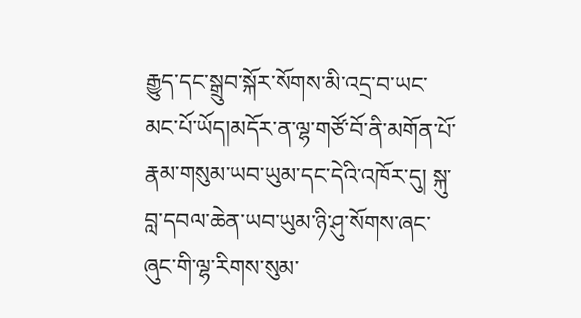རྒྱུད་དང་སྒྲུབ་སྐོར་སོགས་མི་འདྲ་བ་ཡང་མང་པོ་ཡོད།མདོར་ན་ལྷ་གཙོ་བོ་ནི་མགོན་པོ་རྣམ་གསུམ་ཡབ་ཡུམ་དང་དེའི་འཁོར་དུ། སྐུ་བླ་དབལ་ཆེན་ཡབ་ཡུམ་ཉི་ཤུ་སོགས་ཞང་ཞུང་གི་ལྷ་རིགས་སུམ་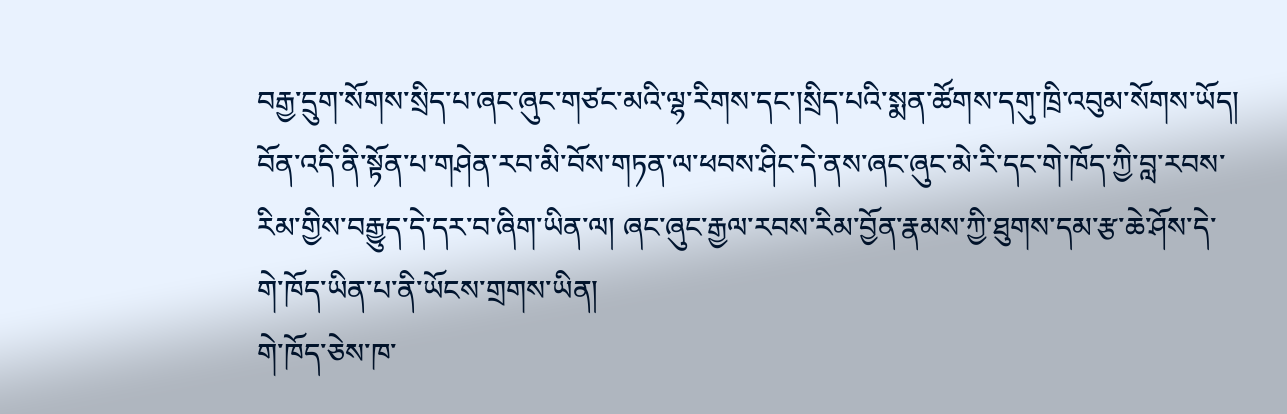བརྒྱ་དྲུག་སོགས་སྲིད་པ་ཞང་ཞུང་གཙང་མའི་ལྷ་རིགས་དང་།སྲིད་པའི་སྨན་ཚོགས་དགུ་ཁྲི་འབུམ་སོགས་ཡོད། བོན་འདི་ནི་སྟོན་པ་གཤེན་རབ་མི་བོས་གཏན་ལ་ཕབས་ཤིང་དེ་ནས་ཞང་ཞུང་མེ་རི་དང་གེ་ཁོད་ཀྱི་བླ་རབས་རིམ་གྱིས་བརྒྱུད་དེ་དར་བ་ཞིག་ཡིན་ལ། ཞང་ཞུང་རྒྱལ་རབས་རིམ་བྱོན་རྣམས་ཀྱི་ཐུགས་དམ་རྩ་ཆེ་ཤོས་དེ་གེ་ཁོད་ཡིན་པ་ནི་ཡོངས་གྲགས་ཡིན།
གེ་ཁོད་ཅེས་ཁ་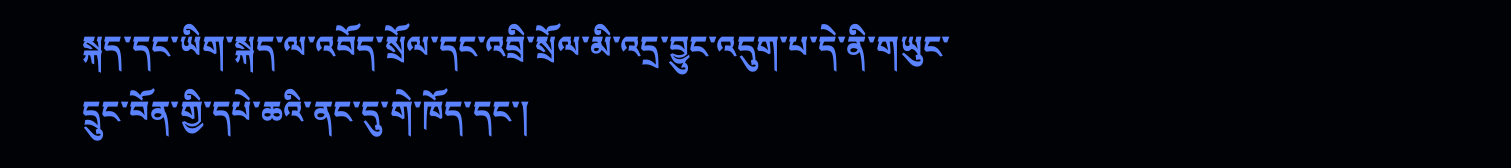སྐད་དང་ཡིག་སྐད་ལ་འབོད་སྲོལ་དང་འབྲི་སྲོལ་མི་འདྲ་བྱུང་འདུག་པ་དེ་ནི་གཡུང་དྲུང་བོན་གྱི་དཔེ་ཆའི་ནང་དུ་གེ་ཁོད་དང་།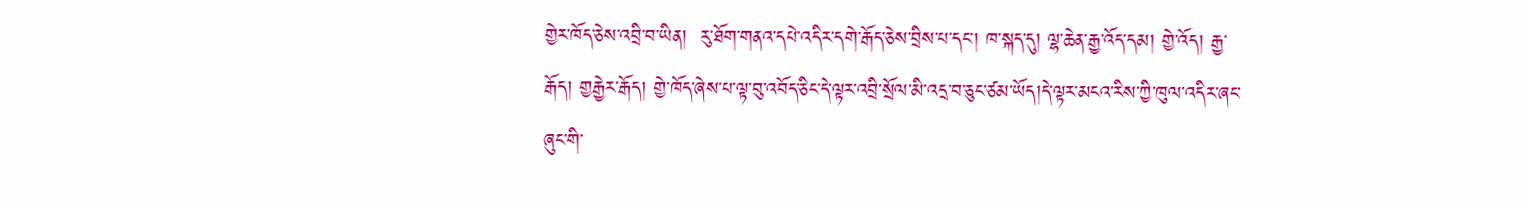གྱེར་ཁོད་ཅེས་འབྲི་བ་ཡིན།  རུ་ཐོག་གནའ་དཔེ་འདིར་དགེ་རྒོད་ཅེས་བྲིས་པ་དང་། ཁ་སྐད་དུ། ལྷ་ཆེན་རྒྱ་འོད་དམ། གྱེ་འོད། རྒྱ་རྒོད། གྱརྒྱེར་རྒོད། གྱེ་ཁོད་ཞེས་པ་ལྟ་བུ་འབོད་ཅིང་དེ་ལྟར་འབྲི་སྲོལ་མི་འདྲ་བ་ཅུང་ཙམ་ཡོད།དེ་ལྟར་མངའ་རིས་ཀྱི་ཁུལ་འདིར་ཞང་ཞུང་གི་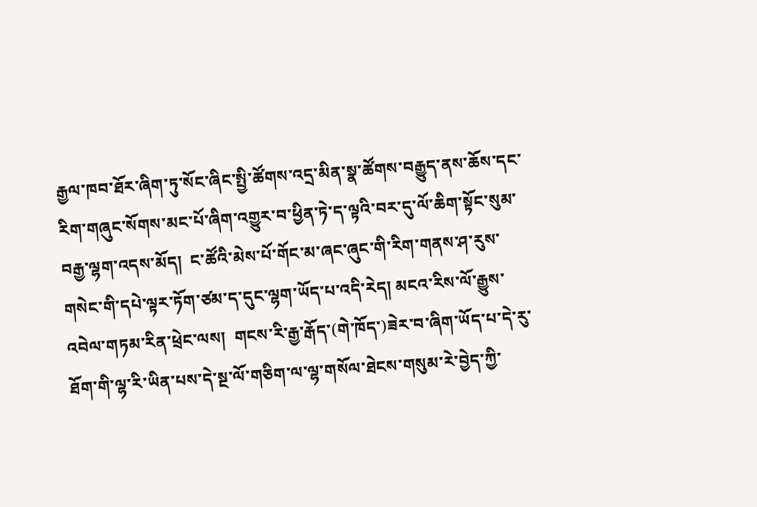རྒྱལ་ཁབ་ཐོར་ཞིག་ཏུ་སོང་ཞིང་སྤྱི་ཚོགས་འདྲ་མིན་སྣ་ཚོགས་བརྒྱུད་ནས་ཆོས་དང་རིག་གཞུང་སོགས་མང་པོ་ཞིག་འགྱུར་བ་ཕྱིན་ཏེ་ད་ལྟའི་བར་དུ་ལོ་ཆིག་སྟོང་སུམ་བརྒྱ་ལྷག་འདས་མོད།  ང་ཚོའི་མེས་པོ་གོང་མ་ཞང་ཞུང་གི་རིག་གནས་ཤ་རུས་གསེང་གི་དཔེ་ལྟར་ཏོག་ཙམ་ད་དུང་ལྷག་ཡོད་པ་འདི་རེད། མངའ་རིས་ལོ་རྒྱུས་འབེལ་གཏམ་རིན་ཕྲེང་ལས།  གངས་རི་རྒྱ་རྒོད་(གེ་ཁོད་)ཟེར་བ་ཞིག་ཡོད་པ་དེ་རུ་ཐོག་གི་ལྷ་རི་ཡིན་པས་དེ་སྔ་ལོ་གཅིག་ལ་ལྷ་གསོལ་ཐེངས་གསུམ་རེ་བྱེད་ཀྱི་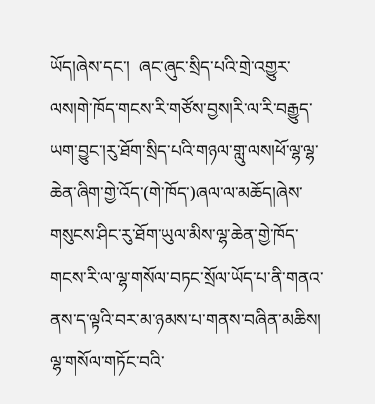ཡོད།ཞེས་དང་།  ཞང་ཞུང་སྲིད་པའི་གྲེ་འགྱུར་ལས།གེ་ཁོད་གངས་རི་གཙོས་བྱས།རི་ལ་རི་བརྒྱུད་ཡག་བྱུང་།རུ་ཐོག་སྲིད་པའི་གཉལ་གླུ་ལས།ཕོ་ལྷ་ལྷ་ཆེན་ཞིག་གྱེ་འོད་(གེ་ཁོད་)ཞལ་ལ་མཆོད།ཞེས་གསུངས་ཤིང་རུ་ཐོག་ཡུལ་མིས་ལྷ་ཆེན་གྱེ་ཁོད་གངས་རི་ལ་ལྷ་གསོལ་བཏང་སྲོལ་ཡོད་པ་ནི་གནའ་ནས་ད་ལྟའི་བར་མ་ཉམས་པ་གནས་བཞིན་མཆིས།  ལྷ་གསོལ་གཏོང་བའི་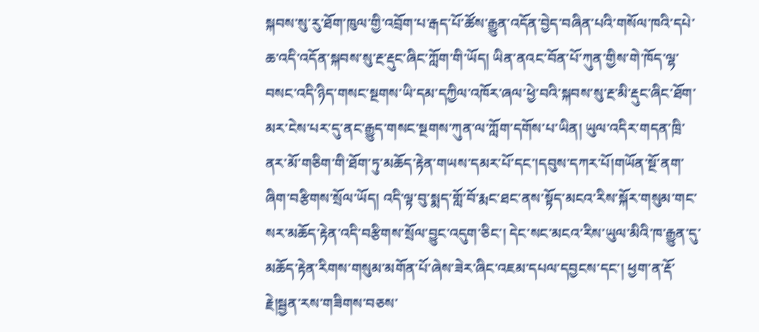སྐབས་སུ་རུ་ཐོག་ཁུལ་གྱི་འབྲོག་པ་རྒད་པོ་ཚོས་རྒྱུན་འདོན་བྱེད་བཞིན་པའི་གསོལ་ཁའི་དཔེ་ཆ་འདི་འདོན་སྐབས་སུ་རྔ་རྡུང་ཞིང་ཀློག་གི་ཡོད། ཡིན་ནའང་བོན་པོ་ཀུན་གྱིས་གེ་ཁོད་ལྷ་བསང་འདི་ཉིད་གསང་སྔགས་ཡི་དམ་དཀྱིལ་འཁོར་ཞལ་ཕྱེ་བའི་སྐབས་སུ་རྔ་མི་རྡུང་ཞིང་ཐོག་མར་ངེས་པར་དུ་ནང་རྒྱུད་གསང་སྔགས་ཀུན་ལ་ཀློག་དགོས་པ་ཡིན། ཡུལ་འདིར་གདན་ཁྲི་ནར་མོ་གཅིག་གི་ཐོག་ཏུ་མཆོད་རྟེན་གཡས་དམར་པོ་དང་།དབུས་དཀར་པོ།གཡོན་སྔོ་ནག་ཞིག་བརྩིགས་སྲོལ་ཡོད། འདི་ལྟ་བུ་སྨད་གློ་བོ་རྨང་ཐང་ནས་སྟོད་མངའ་རིས་སྐོར་གསུམ་གང་སར་མཆོད་རྟེན་འདི་བརྩིགས་སྲོལ་བྱུང་འདུག་ཅིང་། དེང་སང་མངའ་རིས་ཡུལ་མིའི་ཁ་རྒྱུན་དུ་མཆོད་རྟེན་རིགས་གསུམ་མགོན་པོ་ཞེས་ཟེར་ཞིང་འཇམ་དཔལ་དབྱངས་དང་། ཕྱག་ན་རྡོ་རྗེ།སྦྱན་རས་གཟིགས་བཅས་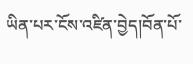ཡིན་པར་ངོས་འཛིན་བྱེད།བོན་པོ་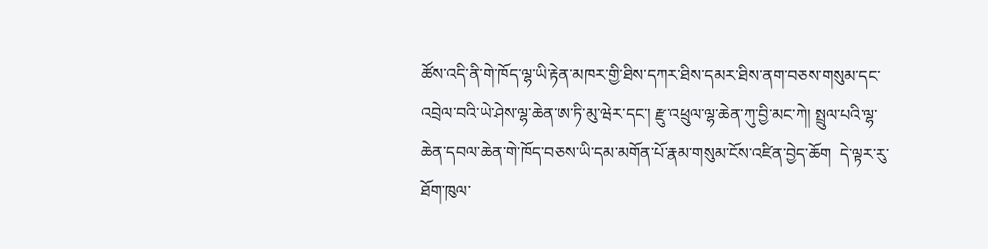ཚོས་འདི་ནི་གེ་ཁོད་ལྷ་ཡི་རྟེན་མཁར་གྱི་ཐིས་དཀར་ཐིས་དམར་ཐིས་ནག་བཅས་གསུམ་དང་འབྲེལ་བའི་ཡེ་ཤེས་ལྷ་ཆེན་ཨ་ཏི་མུ་ཝེར་དང་། རྫུ་འཕྲུལ་ལྷ་ཆེན་ཀུ་བྱི་མང་ཀེ། སྤྲུལ་པའི་ལྷ་ཆེན་དབལ་ཆེན་གེ་ཁོད་བཅས་ཡི་དམ་མགོན་པོ་རྣམ་གསུམ་ངོས་འཛིན་བྱེད་ཆོག  དེ་ལྟར་རུ་ཐོག་ཁུལ་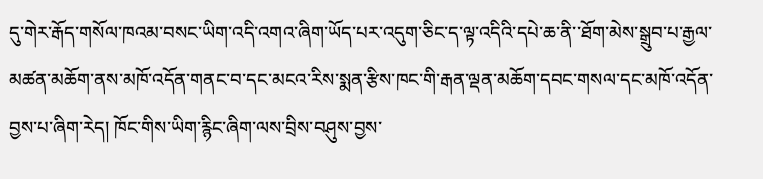དུ་གེར་རྒོད་གསོལ་ཁའམ་བསང་ཡིག་འདི་འགའ་ཞིག་ཡོད་པར་འདུག་ཅིང་ད་ལྟ་འདིའི་དཔེ་ཆ་ནི་་ཐོག་མེས་སྒྲུབ་པ་རྒྱལ་མཚན་མཆོག་ནས་མཁོ་འདོན་གནང་བ་དང་མངའ་རིས་སྨན་རྩིས་ཁང་གི་རྒན་ལྡན་མཆོག་དབང་གསལ་དང་མཁོ་འདོན་བྱས་པ་ཞིག་རེད། ཁོང་གིས་ཡིག་རྙིང་ཞིག་ལས་བྲིས་བཤུས་བྱས་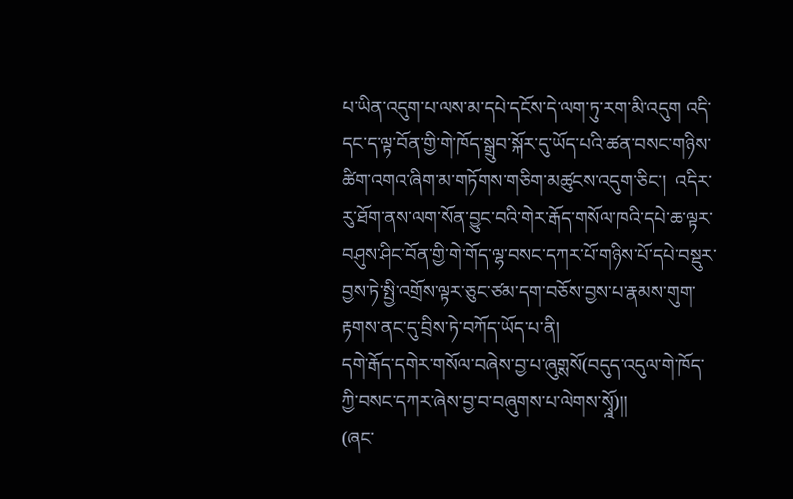པ་ཡིན་འདུག་པ་ལས་མ་དཔེ་དངོས་དེ་ལག་ཏུ་རག་མི་འདུག འདི་དང་ད་ལྟ་བོན་གྱི་གེ་ཁོད་སྒྲུབ་སྐོར་དུ་ཡོད་པའི་ཚན་བསང་གཉིས་ཚིག་འགའ་ཞིག་མ་གཏོགས་གཅིག་མཚུངས་འདུག་ཅིང་།  འདིར་རུ་ཐོག་ནས་ལག་སོན་བྱུང་བའི་གེར་རྒོད་གསོལ་ཁའི་དཔེ་ཆ་ལྟར་བཤུས་ཤིང་བོན་གྱི་གེ་གོད་ལྷ་བསང་དཀར་པོ་གཉིས་པོ་དཔེ་བསྡུར་བྱས་ཏེ་སྤྱི་འགྲོས་ལྟར་ཅུང་ཙམ་དག་བཅོས་བྱས་པ་རྣམས་གུག་རྟགས་ནང་དུ་བྲིས་ཏེ་བཀོད་ཡོད་པ་ནི།
དགེ་རྒོད་དགེར་གསོལ་བཞེས་བྱ་པ་ཞུགྶསོ(བདུད་འདུལ་གེ་ཁོད་ཀྱི་བསང་དཀར་ཞེས་བྱ་བ་བཞུགས་པ་ལེགས་སྭྰོ)།།
(ཞང་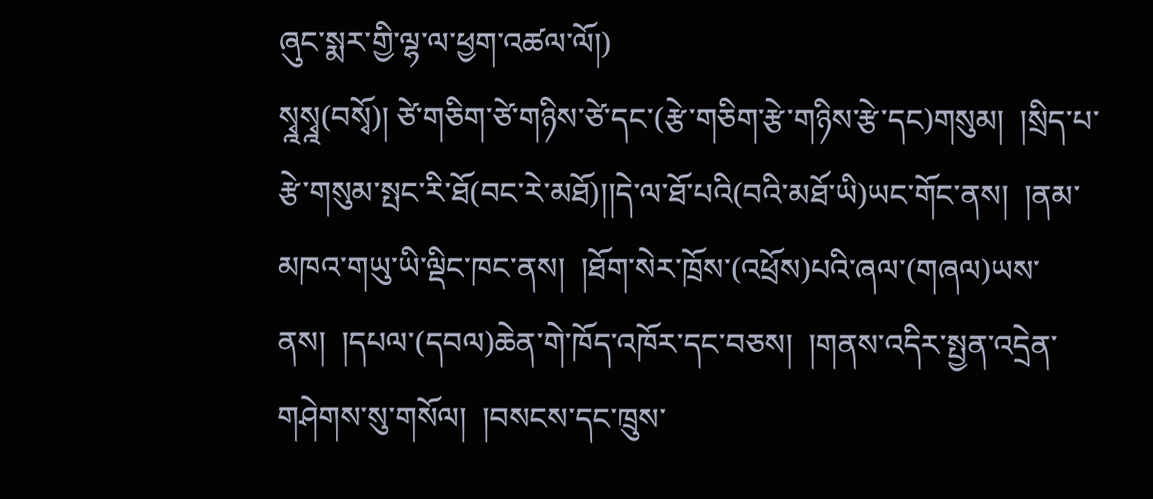ཞུང་སྨར་གྱི་ལྷ་ལ་ཕྱག་འཚལ་ལོ།)
སྭྰསྭྰ(བསྭོ)། ཙེ་གཅིག་ཙེ་གཉིས་ཙེ་དང་(རྩེ་གཅིག་རྩེ་གཉིས་རྩེ་དང)གསུམ།  །སྲིད་པ་རྩེ་གསུམ་སྤང་རི་ཐོ(བང་རེ་མཐོ)།།དེ་ལ་ཐོ་པའི(བའི་མཐོ་ཡི)ཡང་གོང་ནས།  །ནམ་མཁའ་གཡུ་ཡི་ལྡིང་ཁང་ནས།  །ཐོག་སེར་ཁྲོས་(འཕྲོས)པའི་ཞལ་(གཞལ)ཡས་ནས།  །དཔལ་(དབལ)ཆེན་གེ་ཁོད་འཁོར་དང་བཅས།  །གནས་འདིར་སྤྱན་འདྲེན་གཤེགས་སུ་གསོལ།  །བསངས་དང་ཁྲུས་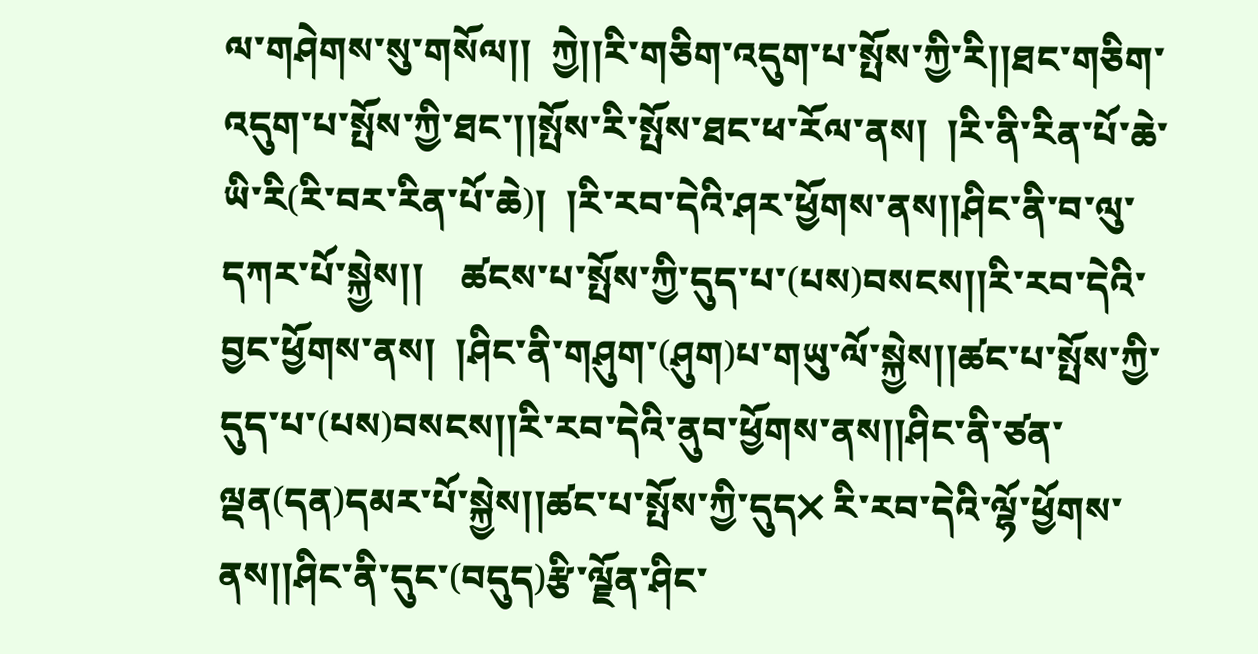ལ་གཤེགས་སུ་གསོལ།།  ཀྱེ།།རི་གཅིག་འདུག་པ་སྤོས་ཀྱི་རི།།ཐང་གཅིག་འདུག་པ་སྤོས་ཀྱི་ཐང་།།སྤོས་རི་སྤོས་ཐང་ཕ་རོལ་ནས།  །རི་ནི་རིན་པོ་ཆེ་ཡི་རི(རི་བར་རིན་པོ་ཆེ)།  །རི་རབ་དེའི་ཤར་ཕྱོགས་ནས།།ཤིང་ནི་བ་ལུ་དཀར་པོ་སྐྱེས།།    ཚངས་པ་སྤོས་ཀྱི་དུད་པ་(པས)བསངས།།རི་རབ་དེའི་བྱང་ཕྱོགས་ནས།  །ཤིང་ནི་གཤུག་(ཤུག)པ་གཡུ་ལོ་སྐྱེས།།ཚང་པ་སྤོས་ཀྱི་དུད་པ་(པས)བསངས།།རི་རབ་དེའི་ནུབ་ཕྱོགས་ནས།།ཤིང་ནི་ཙན་ལྡན(དན)དམར་པོ་སྐྱེས།།ཚང་པ་སྤོས་ཀྱི་དུད྾ རི་རབ་དེའི་ལྷོ་ཕྱོགས་ནས།།ཤིང་ནི་དུང་(བདུད)རྩི་ལྗོན་ཤིང་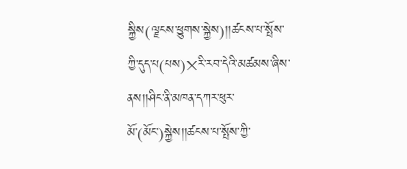སྐྱིས(ལྗངས་ཕྱུགས་སྐྱེས)།།ཚངས་པ་སྤོས་ཀྱི་དུད་པ(པས)྾རི་རབ་དེའི་མཚམས་ཞིས་ནས།།ཤིང་ནི་མཁན་དཀར་ཕུར་མོ་(མོང་)སྐྱེས།།ཚངས་པ་སྤོས་ཀྱི་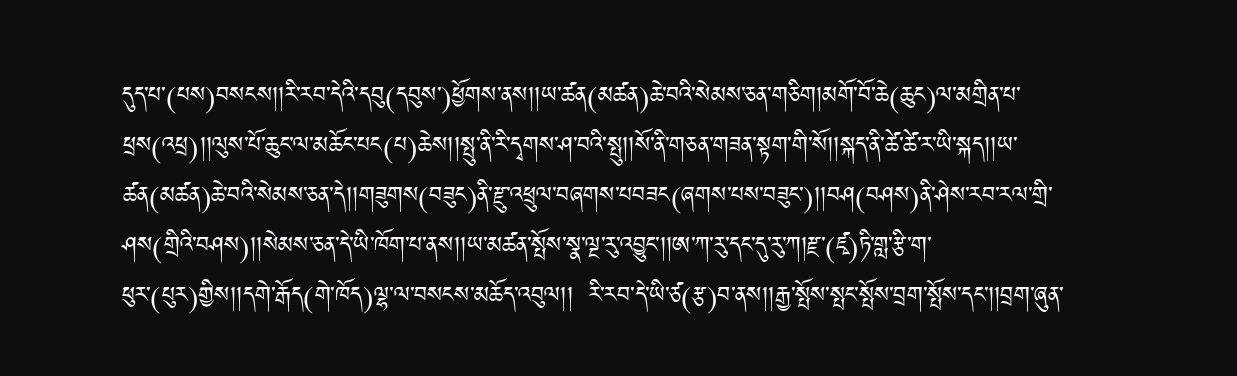དུད་པ་(པས)བསངས།།རི་རབ་དེའི་དབུ(དབུས་)ཕྱོགས་ནས།།ཡ་ཚན(མཚན)ཆེ་བའི་སེམས་ཅན་གཅིག།མགོ་བོ་ཆེ(ཆུང)ལ་མགྲིན་པ་ཕྲས(འཕྲ)།།ལུས་པོ་ཆུང་ལ་མཆོང་པང(པ)ཆེས།།སྤུ་ནི་རི་དྭགས་ཤ་བའི་སྤུ།།སོ་ནི་གཅན་གཟན་སྟག་གི་སོ།།སྐད་ནི་ཚེ་ཚེ་ར་ཡི་སྐད།།ཡ་ཚན(མཚན)ཆེ་བའི་སེམས་ཅན་དེ།།གཟུགས(བཟུང)ནི་རྫུ་འཕྲུལ་བཞགས་པབཟང(ཞགས་པས་བཟུང་)།།བཤ(བཤས)ནི་ཤེས་རབ་རལ་གྲི་ཤས(གྲིའི་བཤས)།།སེམས་ཅན་དེ་ཡི་ཁོག་པ་ནས།།ཡ་མཚན་སྤོས་སྣ་ལྔ་རུ་འབྱུང་།།ཨ་ཀ་རུ་དང་དུ་རུ་ཀ།རྫ་(ཛྭ)ཏི་གླ་རྩི་ག་ཕུར་(པུར)གྱིས།།དགེ་རྒོད(གེ་ཁོད)ལྷ་ལ་བསངས་མཆོད་འབུལ།།  རི་རབ་དེ་ཡི་ཙ(རྩ)བ་ནས།།རྒྱ་སྤོས་སྤང་སྤོས་བྲག་སྤོས་དང་།།བྲག་ཞུན་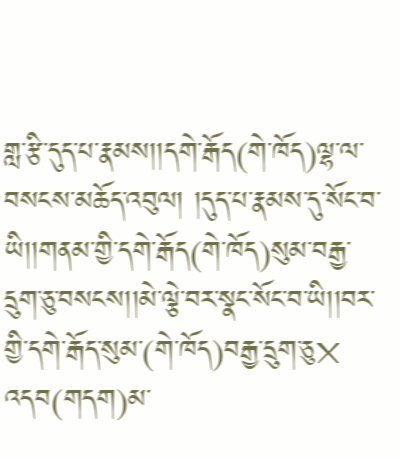གླ་རྩི་དུད་པ་རྣམས།།དགེ་རྒོད(གེ་ཁོད)ལྷ་ལ་བསངས་མཆོད་འབུལ། །དུད་པ་རྣམས་དུ་སོང་བ་ཡི།།གནམ་གྱི་དགེ་རྒོད(གེ་ཁོད)སུམ་བརྒྱ་དྲུག་ཅུ་བསངས།།མེ་ལྕེ་བར་སྣང་སོང་བ་ཡི།།བར་གྱི་དགེ་རྒོད་སུམ་(གེ་ཁོད)བརྒྱ་དྲུག་ཅུ྾འདབ(གདག)མ་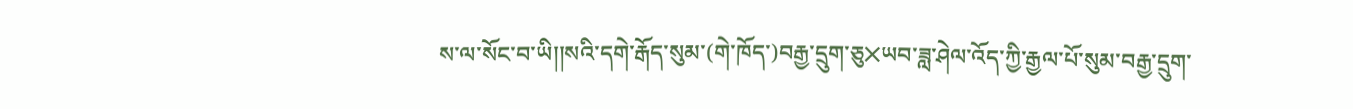ས་ལ་སོང་བ་ཡི།།སའི་དགེ་རྒོད་སུམ་(གེ་ཁོད་)བརྒྱ་དྲུག་ཅུ྾ཡབ་ཟླ་ཤེལ་འོད་ཀྱི་རྒྱལ་པོ་སུམ་བརྒྱ་དྲུག་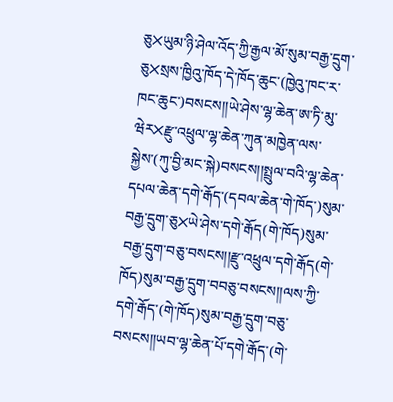ཅུ྾ཡུམ་ཉི་ཤེལ་འོད་ཀྱི་རྒྱལ་མོ་སུམ་བརྒྱ་དྲུག་ཅུ྾སྲས་ཁྱིའུ་ཁོད་དེ་ཁོད་ཆུང་(ཁྱེའུ་ཁང་ར་ཁང་ཆུང་)བསངས།།ཡེ་ཤེས་ལྷ་ཆེན་ཨ་ཏི་མུ་ཝེར྾རྫུ་འཕྲུལ་ལྷ་ཆེན་ཀུན་མཁྱེན་ལས་སྐྱེས་(ཀུ་བྱི་མང་སྐེ)བསངས།།སྤྲུལ་བའི་ལྷ་ཆེན་དཔལ་ཆེན་དགེ་རྒོད་(དབལ་ཆེན་གེ་ཁོད་)སུམ་བརྒྱ་དྲུག་ཅུ྾ཡེ་ཤེས་དགེ་རྒོད(གེ་ཁོད)སུམ་བརྒྱ་དྲུག་བཅུ་བསངས།།རྫུ་འཕྲུལ་དགེ་རྒོད(གེ་ཁོད)སུམ་བརྒྱ་དྲུག་བབཅུ་བསངས།།ལས་ཀྱི་དགེ་རྒོད་(གེ་ཁོད)སུམ་བརྒྱ་དྲུག་བཅུ་བསངས།།ཡབ་ལྷ་ཆེན་པོ་དགེ་རྒོད་(གེ་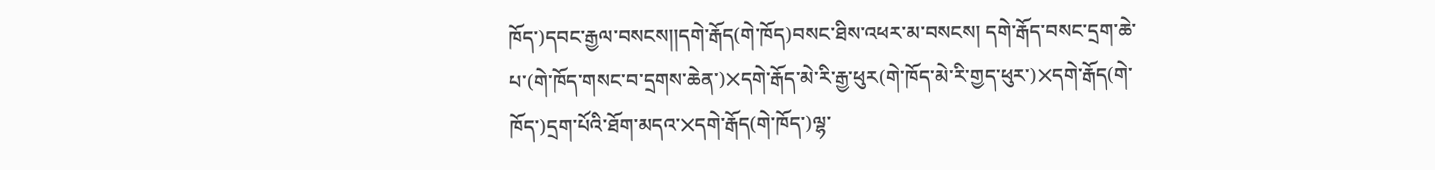ཁོད་)དབང་རྒྱལ་བསངས།།དགེ་རྒོད(གེ་ཁོད)བསང་ཐིས་འཕར་མ་བསངས། དགེ་རྒོད་བསང་དྲག་ཆེ་པ་(གེ་ཁོད་གསང་བ་དྲགས་ཆེན་)྾དགེ་རྒོད་མེ་རི་རྒྱ་ཕུར(གེ་ཁོད་མེ་རི་གྱད་ཕུར་)྾དགེ་རྒོད(གེ་ཁོད་)དྲག་པོའི་ཐོག་མདའ་྾དགེ་རྒོད(གེ་ཁོད་)ལྷ་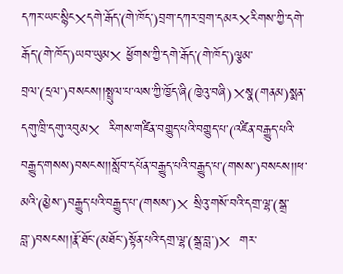དཀར་ཡང་སྙིང྾དགེ་རྒོད་(གེ་ཁོད་)བྲག་དཀར་བྲག་དམར྾རིགས་ཀྱི་དགེ་རྒོད་(གེ་ཁོད་)ཡབ་ཡུམ྾ ཕྱོགས་ཀྱི་དགེ་རྒོད་(གེ་ཁོད་)ལྕམ་བྲལ་(དྲལ་)བསངས།།སྤྲུལ་པ་ལས་ཀྱི་ཁྱོད་ཞི(ཁྱེའུ་བཞི)྾སྣ(གནམ)སྨན་དགུ་ཁྲི་དགུ་འབུམ྾  རིགས་གཛིན་བགྱུད་པའི་བགྱུད་པ་(འཛིན་བརྒྱུད་པའི་བརྒྱུད་གསས)བསངས།།སློབ་དཔོན་བརྒྱུད་པའི་བརྒྱུད་པ་(གསས་)བསངས།།ཕ་མའི་(མྱེས་)བརྒྱུད་པའི་བརྒྱུད་པ་(གསས་)྾ སྲིའུ་གསོ་བའི་དགྲ་ལྷ་(སྒྲ་བླ་)བསངས།།རྣོ་ཐོང་(མཐོང་)སྟོན་པའི་དགྲ་ལྷ་(སྒྲ་བླ་)྾  གར་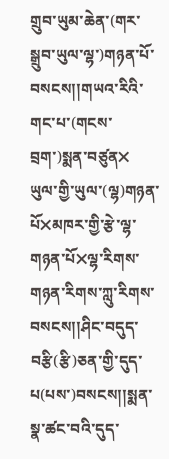གྲུབ་ཡུམ་ཆེན་(གར་སྒྲུབ་ཡུལ་ལྷ་)གཉན་པོ་བསངས།།གཡའ་རིའི་གང་པ་(གངས་བྲག་)སྨན་བཙུན྾ ཡུལ་གྱི་ཡུལ་(ལྷ)གཉན་པོ྾མཁར་གྱི་རྩེ་ལྷ་གཉན་པོ྾ལྷ་རིགས་གཉན་རིགས་ཀླུ་རིགས་བསངས།།ཤིང་བདུད་བརྩི(རྩི)ཅན་གྱི་དུད་པ(པས་)བསངས།།སྨན་སྣ་ཚང་བའི་དུད་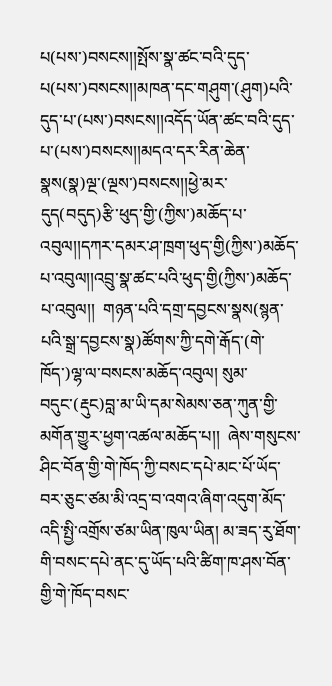པ(པས་)བསངས།།སྤོས་སྣ་ཚང་བའི་དུད་པ(པས་)བསངས།།མཁན་དང་གཤུག་(ཤུག)པའི་དུད་པ་(པས་)བསངས།།འདོད་ཡོན་ཚང་བའི་དུད་པ་(པས་)བསངས།།མདའ་དར་རིན་ཆེན་སྣས(སྣ)ལྔ་(ལྔས་)བསངས།།ཕྱེ་མར་དུད(བདུད)རྩི་ཕུད་གྱི་(ཀྱིས་)མཆོད་པ་འབུལ།།དཀར་དམར་ཤ་ཁྲག་ཕུད་གྱི(ཀྱིས་)མཆོད་པ་འབུལ།།འབྲུ་སྣ་ཚང་པའི་ཕུད་གྱི(ཀྱིས་)མཆོད་པ་འབུལ།།  གཉན་པའི་དགྲ་དབྱངས་སྣས(སྙན་པའི་སྒྲ་དབྱངས་སྣ)ཚོགས་ཀྱི་དགེ་རྒོད་(གེ་ཁོད་)ལྷ་ལ་བསངས་མཆོད་འབུལ། སུམ་བདུང་(རྡུང)བླ་མ་ཡི་དམ་སེམས་ཅན་ཀུན་གྱི་མགོན་གྱུར་ཕྱག་འཚལ་མཆོད་པ།།  ཞེས་གསུངས་ཤིང་བོན་གྱི་གེ་ཁོད་ཀྱི་བསང་དཔེ་མང་པོ་ཡོད་བར་ཅུང་ཙམ་མི་འདྲ་བ་འགའ་ཞིག་འདུག་མོད་འདི་སྤྱི་འགྲོས་ཙམ་ཡིན་ཁུལ་ཡིན། མ་ཟད་རུ་ཐོག་གི་བསང་དཔེ་ནང་དུ་ཡོད་པའི་ཚིག་ཁ་ཤས་བོན་གྱི་གེ་ཁོད་བསང་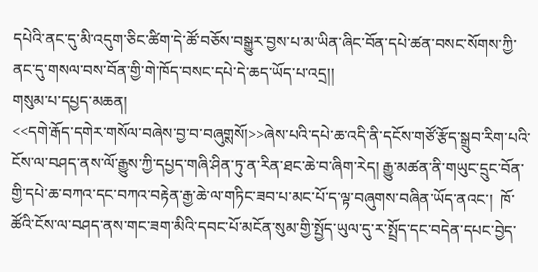དཔེའི་ནང་དུ་མི་འདུག་ཅིང་ཚིག་དེ་ཚོ་བཅོས་བསྒྱུར་བྱས་པ་མ་ཡིན་ཞིང་བོན་དཔེ་ཚན་བསང་སོགས་ཀྱི་ནང་དུ་གསལ་བས་བོན་གྱི་གེ་ཁོད་བསང་དཔེ་དེ་ཆད་ཡོད་པ་འདྲ།།
གསུམ་པ་དཔྱད་མཆན།
<<དགེ་རྒོད་དགེར་གསོལ་བཞེས་བྱ་བ་བཞུགྶསོ།>>ཞེས་པའི་དཔེ་ཆ་འདི་ནི་དངོས་གཙོ་རྩོད་སྒྲུབ་རིག་པའི་ངོས་ལ་བཤད་ནས་ལོ་རྒྱུས་ཀྱི་དཔྱད་གཞི་ཤིན་ཏུ་ན་རིན་ཐང་ཆེ་བ་ཞིག་རེད། རྒྱུ་མཚན་ནི་གཡུང་དྲུང་བོན་གྱི་དཔེ་ཆ་བཀའ་དང་བཀའ་བརྟེན་རྒྱ་ཆེ་ལ་གཏིང་ཟབ་པ་མང་པོ་ད་ལྟ་བཞུགས་བཞིན་ཡོད་ནའང་།  ཁོ་ཚོའི་ངོས་ལ་བཤད་ནས་གང་ཟག་མིའི་དབང་པོ་མངོན་སུམ་གྱི་སྤྱོད་ཡུལ་དུ་ར་སྤྲོད་དང་བདེན་དཔང་བྱེད་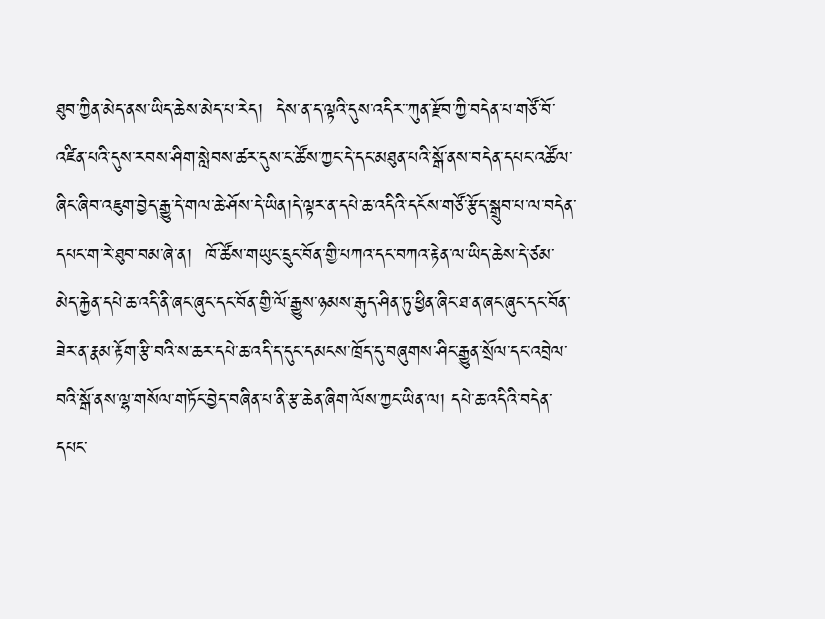ཐུབ་ཀྱིན་མེད་ནས་ཡིད་ཆེས་མེད་པ་རེད།  དེས་ན་ད་ལྟའི་དུས་འདིར་་ཀུན་རྫོབ་ཀྱི་བདེན་པ་གཙོ་བོ་འཛིན་པའི་དུས་རབས་ཤིག་སླེབས་ཚར་དུས་ང་ཚོས་ཀྱང་དེ་དང་མཐུན་པའི་སྒོ་ནས་བདེན་དཔང་འཚོལ་ཞིང་ཞིབ་འཇུག་བྱེད་རྒྱུ་དེ་གལ་ཆེ་ཤོས་དེ་ཡིན།དེ་ལྟར་ན་དཔེ་ཆ་འདིའི་དངོས་གཙོ་རྩོད་སྒྲུབ་པ་ལ་བདེན་དཔང་ག་རེ་ཐུབ་བམ་ཞེ་ན།  ཁོ་ཚོས་གཡུང་དྲུང་བོན་གྱི་པཀའ་དང་བཀའ་རྟེན་ལ་ཡིད་ཆེས་དེ་ཙམ་མེད་རྐྱེན་དཔེ་ཆ་འདི་ནི་ཞང་ཞུང་དང་བོན་གྱི་ལོ་རྒྱུས་ཉམས་རྒུད་ཤིན་ཏུ་ཕྱིན་ཞིང་ཐ་ན་ཞང་ཞུང་དང་བོན་ཟེར་ན་རྣམ་རྟོག་རྩི་བའི་ས་ཆར་དཔེ་ཆ་འདི་ད་དུང་དམངས་ཁྲོད་དུ་བཞུགས་ཤིང་རྒྱུན་སྲོལ་དང་འབྲེལ་བའི་སྒོ་ནས་ལྷ་གསོལ་གཏོང་བྱེད་བཞིན་པ་ནི་རྩ་ཆེན་ཞིག་ལོས་ཀྱང་ཡིན་ལ། དཔེ་ཆ་འདིའི་བདེན་དཔང་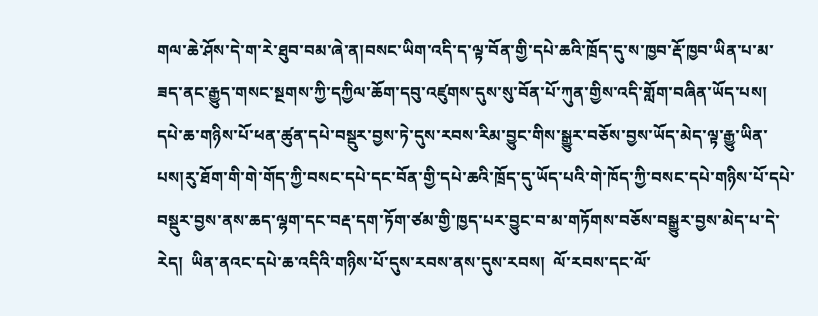གལ་ཆེ་ཤོས་དེ་ག་རེ་ཐུབ་བམ་ཞེ་ན།བསང་ཡིག་འདི་ད་ལྟ་བོན་གྱི་དཔེ་ཆའི་ཁྲོད་དུ་ས་ཁྱབ་རྡོ་ཁྱབ་ཡིན་པ་མ་ཟད་ནང་རྒྱུད་གསང་སྔགས་ཀྱི་དཀྱིལ་ཆོག་དབུ་འཛུགས་དུས་སུ་བོན་པོ་ཀུན་གྱིས་འདི་གློག་བཞིན་ཡོད་པས།  དཔེ་ཆ་གཉིས་པོ་ཕན་ཚུན་དཔེ་བསྡུར་བྱས་ཏེ་དུས་རབས་རིམ་བྱུང་གིས་སྒྱུར་བཅོས་བྱས་ཡོད་མེད་ལྟ་རྒྱུ་ཡིན་པས།རུ་ཐོག་གི་གེ་གོད་ཀྱི་བསང་དཔེ་དང་བོན་གྱི་དཔེ་ཆའི་ཁྲོད་དུ་ཡོད་པའི་གེ་ཁོད་ཀྱི་བསང་དཔེ་གཉིས་པོ་དཔེ་བསྡུར་བྱས་ནས་ཆད་ལྷག་དང་བརྡ་དག་ཏོག་ཙམ་གྱི་ཁྱད་པར་བྱུང་བ་མ་གཏོགས་བཅོས་བསྒྱུར་བྱས་མེད་པ་དེ་རེད།  ཡིན་ནའང་དཔེ་ཆ་འདིའི་གཉིས་པོ་དུས་རབས་ནས་དུས་རབས།  ལོ་རབས་དང་ལོ་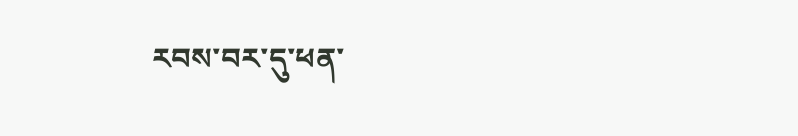རབས་བར་དུ་ཕན་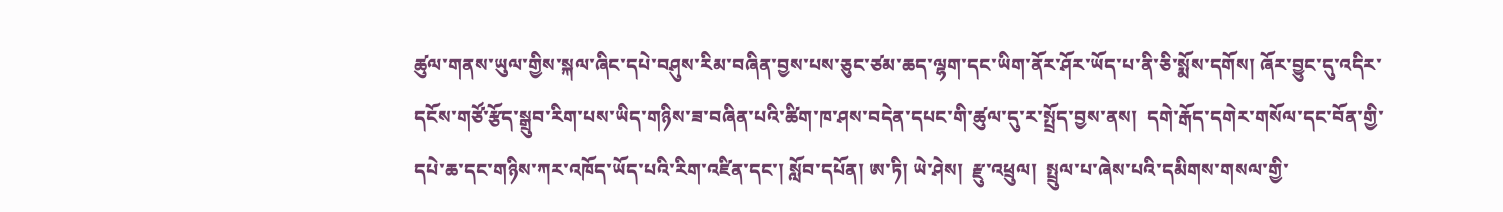ཚུལ་གནས་ཡུལ་གྱིས་སྐལ་ཞིང་དཔེ་བཤུས་རིམ་བཞིན་བྱས་པས་ཅུང་ཙམ་ཆད་ལྷག་དང་ཡིག་ནོར་ཤོར་ཡོད་པ་ནི་ཅི་སྨོས་དགོས། ཞོར་བྱུང་དུ་འདིར་དངོས་གཙོ་རྩོད་སྒྲུབ་རིག་པས་ཡིད་གཉིས་ཟ་བཞིན་པའི་ཚིག་ཁ་ཤས་བདེན་དཔང་གི་ཚུལ་དུ་ར་སྤྲོད་བྱས་ནས།  དགེ་རྒོད་དགེར་གསོལ་དང་བོན་གྱི་དཔེ་ཆ་དང་གཉིས་ཀར་འཁོད་ཡོད་པའི་རིག་འཛིན་དང་། སློབ་དཔོན། ཨ་ཏི། ཡེ་ཤེས།  རྫུ་འཕྲུལ།  སྤྲུལ་པ་ཞེས་པའི་དམིགས་གསལ་གྱི་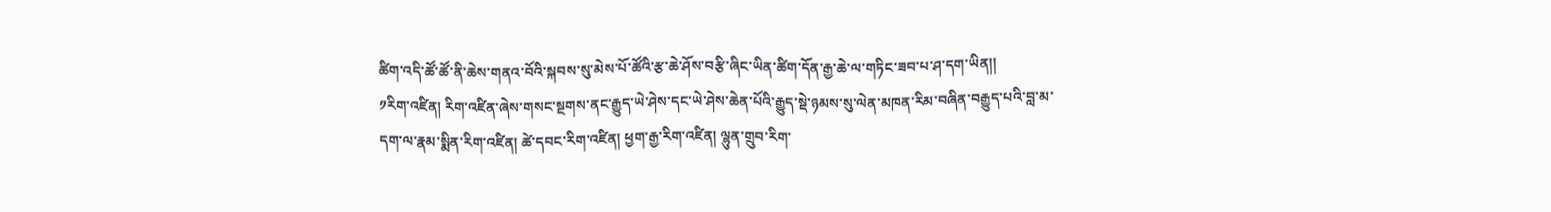ཚིག་འདི་ཚོ་ཚོ་ནི་ཆེས་གནའ་བོའི་སྐབས་སུ་མེས་པོ་ཚོའི་རྩ་ཆེ་ཤོས་བརྩི་ཞིང་ཡིན་ཚིག་དོན་རྒྱ་ཆེ་ལ་གཏིང་ཟབ་པ་ཤ་དག་ཡིན།།
༡རིག་འཛིན། རིག་འཛིན་ཞེས་གསང་སྔགས་ནང་རྒྱུད་ཡེ་ཤེས་དང་ཡེ་ཤེས་ཆེན་པོའི་རྒྱུད་སྡེ་ཉམས་སུ་ལེན་མཁན་རིམ་བཞིན་བརྒྱུད་པའི་བླ་མ་དག་ལ་རྣམ་སྨིན་རིག་འཛིན། ཚེ་དབང་རིག་འཛིན། ཕྱག་རྒྱ་རིག་འཛིན། ལྷུན་གྲུབ་རིག་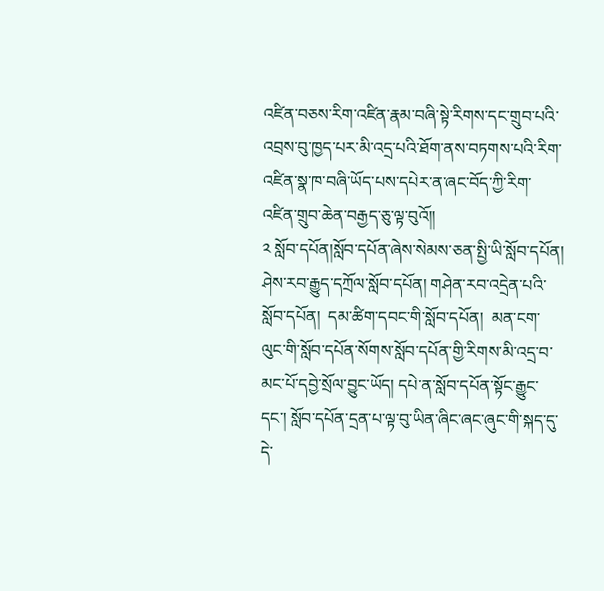འཛིན་བཅས་རིག་འཛིན་རྣམ་བཞི་སྟེ་རིགས་དང་གྲུབ་པའི་འབྲས་བུ་ཁྱད་པར་མི་འདྲ་པའི་ཐོག་ནས་བཏགས་པའི་རིག་འཛིན་སྣ་ཁ་བཞི་ཡོད་པས་དཔེར་ན་ཞང་བོད་ཀྱི་རིག་འཛིན་གྲུབ་ཆེན་བརྒྱད་ཅུ་ལྟ་བུའོ།།
༢ སློབ་དཔོན།སློབ་དཔོན་ཞེས་སེམས་ཅན་སྤྱི་ཡི་སློབ་དཔོན། ཤེས་རབ་རྒྱུད་དཀྲོལ་སློབ་དཔོན། གཤེན་རབ་འདྲེན་པའི་སློབ་དཔོན།  དམ་ཚིག་དབང་གི་སློབ་དཔོན།  མན་ངག་ལུང་གི་སློབ་དཔོན་སོགས་སློབ་དཔོན་གྱི་རིགས་མི་འདྲ་བ་མང་པོ་དབྱེ་སྲོལ་བྱུང་ཡོད། དཔེ་ན་སློབ་དཔོན་སྟོང་རྒྱུང་དང་། སློབ་དཔོན་དྲན་པ་ལྟ་བུ་ཡིན་ཞིང་ཞང་ཞུང་གི་སྐད་དུ་དེ་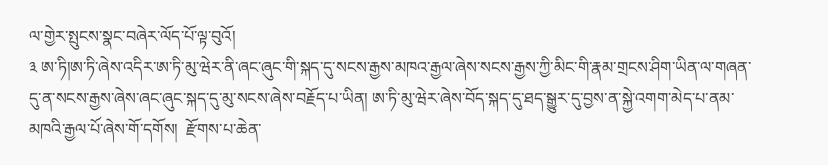ལ་གྱེར་སྤུངས་སྣང་བཞེར་ལོད་པོ་ལྟ་བུའོ།
༣ ཨ་ཏི།ཨ་ཏི་ཞེས་འདིར་ཨ་ཏི་མུ་ཝེར་ནི་ཞང་ཞུང་གི་སྐད་དུ་སངས་རྒྱས་མཁའ་རྒྱལ་ཞེས་སངས་རྒྱས་ཀྱི་མིང་གི་རྣམ་གྲངས་ཤིག་ཡིན་ལ་གཞན་དུ་ན་སངས་རྒྱས་ཞེས་ཞང་ཞུང་སྐད་དུ་མུ་སངས་ཞེས་བརྗོད་པ་ཡིན། ཨ་ཏི་མུ་ཝེར་ཞེས་བོད་སྐད་དུ་ཐད་སྒྱུར་དུ་བྱས་ན་སྐྱེ་འགག་མེད་པ་ནམ་མཁའི་རྒྱལ་པོ་ཞེས་གོ་དགོས།  རྫོགས་པ་ཆེན་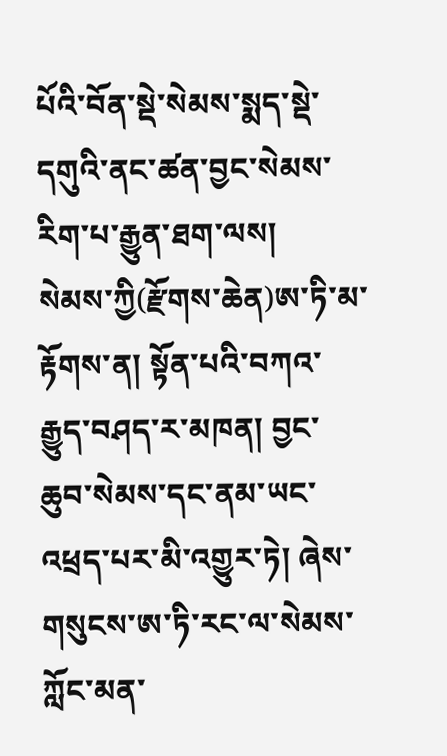པོའི་བོན་སྡེ་སེམས་སྨད་སྡེ་དགུའི་ནང་ཚན་བྱང་སེམས་རིག་པ་རྒྱུན་ཐག་ལས།  སེམས་ཀྱི(རྫོགས་ཆེན)ཨ་ཏི་མ་རྟོགས་ན། སྟོན་པའི་བཀའ་རྒྱུད་བཤད་ར་མཁན། བྱང་ཆུབ་སེམས་དང་ནམ་ཡང་འཕྲད་པར་མི་འགྱུར་ཏེ། ཞེས་གསུངས་ཨ་ཏི་རང་ལ་སེམས་ཀློང་མན་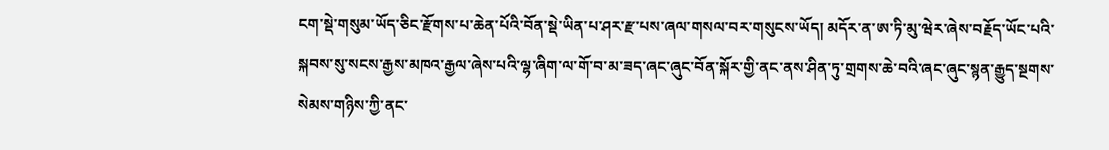ངག་སྡེ་གསུམ་ཡོད་ཅིང་རྫོགས་པ་ཆེན་པོའི་བོན་སྡེ་ཡིན་པ་ཤར་རྫ་པས་ཞལ་གསལ་བར་གསུངས་ཡོད། མདོར་ན་ཨ་ཏི་མུ་ཝེར་ཞེས་བརྗོད་ཡོང་པའི་སྐབས་སུ་སངས་རྒྱས་མཁའ་རྒྱལ་ཞེས་པའི་ལྷ་ཞིག་ལ་གོ་བ་མ་ཟད་ཞང་ཞུང་བོན་སྐོར་གྱི་ནང་ནས་ཤིན་ཏུ་གྲགས་ཆེ་བའི་ཞང་ཞུང་སྙན་རྒྱུད་སྔགས་སེམས་གཉིས་ཀྱི་ནང་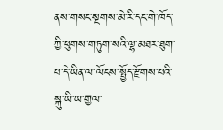ནས་གསང་སྔགས་མེ་རི་དང་གེ་ཁོད་ཀྱི་ཕུགས་གཏུག་སའི་ལྷ་མཐར་ཐུག་པ་དེ་ཡིན་ལ་ལོངས་སྤྱོད་རྫོགས་པའི་སྐུ་ཡི་ཡ་གྱལ་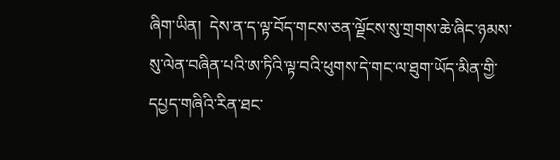ཞིག་ཡིན།  དེས་ན་ད་ལྟ་བོད་གངས་ཅན་ལྗོངས་སུ་གྲགས་ཆེ་ཞིང་ཉམས་སུ་ལེན་བཞིན་པའི་ཨ་ཏིའི་ལྟ་བའི་ཕུགས་དེ་གང་ལ་ཐུག་ཡོད་མིན་གྱི་དཔྱད་གཞིའི་རིན་ཐང་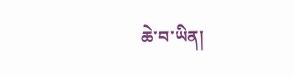ཆེ་བ་ཡིན།